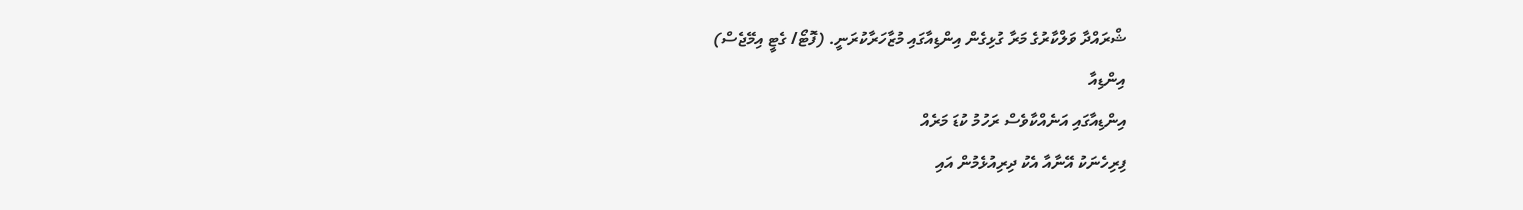ޝްރައްދާ ވަލްކާރުގެ މަރާ ގުޅިގެން އިންޑިއާގައި މުޒާހަރާކުރަނީ. (ފޮޓޯ/ ގެޓީ އިމޭޖެސް)
އިންޑިއާ
އިންޑިއާގައި އަނެއްކާވެސް ރަހުމު ކުޑަ މަރެއް
ފިރިހެނަކު އޭނާއާ އެކު ދިރިއުޅެމުން އައި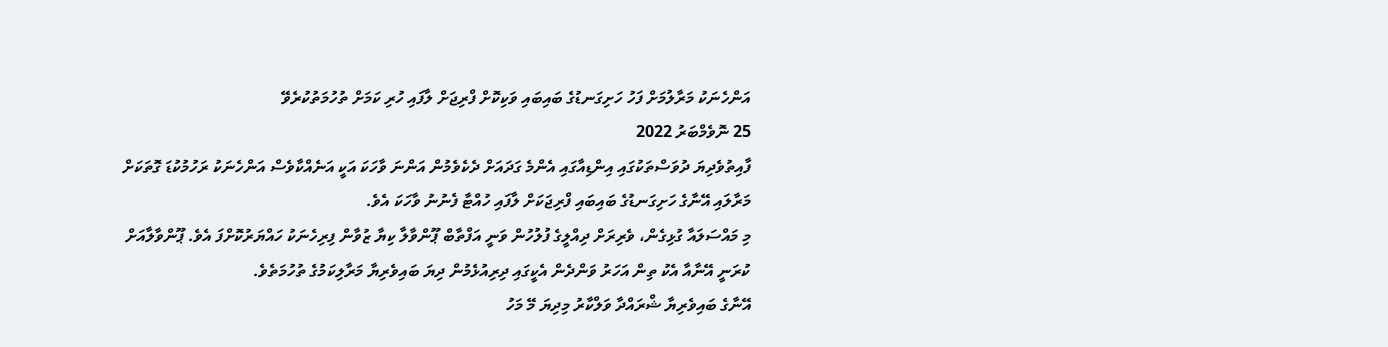އަންހެނަކު މަރާލުމަށް ފަހު ހަށިގަނޑުގެ ބައިބައި ވަކިކޮށް ފްރިޖަށް ލާފައި ހުރި ކަމަށް ތުހުމަތުކުރެވޭ
25 ނޮވެމްބަރު 2022
ފާއިތުވެދިޔަ ދުވަސްތަކުގައި އިންޑިއާގައި އެންމެ ގަދައަށް ދެކެވެމުން އަންނަ ވާހަކަ އަކީ އަނެއްކާވެސް އަންހެނަކު ރަހުމުކުޑަ ގޮތަކަށް މަރާލައި އޭނާގެ ހަށިގަނޑުގެ ބައިބައި ފްރިޖަކަށް ލާފައި ހުއްޓާ ފެނުނު ވާހަކަ އެވެ.
މި މައްސަލައާ ގުޅިގެން، ވެރިރަށް ދިއްލީގެ ފުލުހުން ވަނީ އަފްތާބް ޕޫންވާލާ ކިޔާ ޒުވާން ފިރިހެނަކު ހައްޔަރުކޮށްފަ އެވެ. ޕޫންވާލާއަށް ކުރަނީ އޭނާއާ އެކު ތިން އަހަރު ވަންދެން އެކީގައި ދިރިއުޅެމުން ދިޔަ ބައިވެރިޔާ މަރާލިކަމުގެ ތުހުމަތެވެ.
އޭނާގެ ބައިވެރިޔާ ޝްރައްދާ ވަލްކާރު މިދިޔަ މޭ މަހު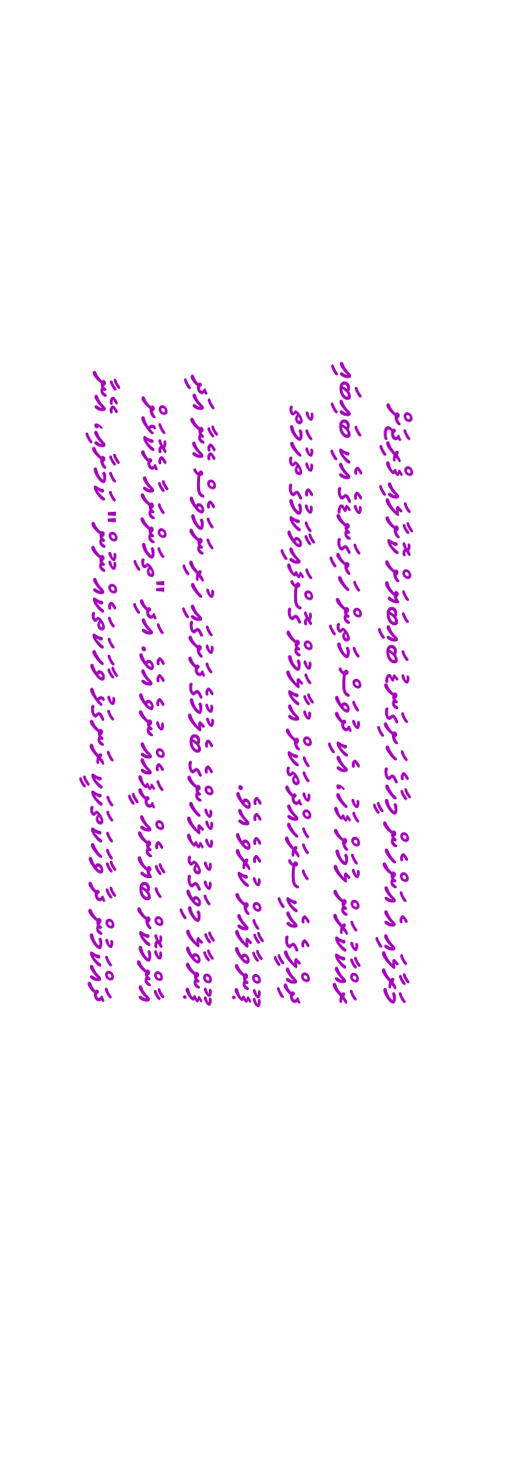މަރާލައި އެ އަންހެން މީހާގެ ހަށިގަނޑު ބައިބަޔަށް ކޮށާލައި ފްރިޖަށް ރައްކާކުރަން ލުމަށް ފަހު، އެކި ދުވަސް މަތިން ހަށިގަނޑުގެ އެކި ބައިބައި ދިއްލީގެ އެކި ސަރަހައްދުތަކަށް އުކާލަމުން ގޮސްފައިވާކަމުގެ ތުހުމަތު ޕޫންވާލާއަށް ކުރެވެ އެވެ.
ޕޫންވާލާ މިވަގުތު ފުލުހުންގެ ބެލުމުގެ ދަށުގައި ހުރި ނަމަވެސް އޭނާ އަދި އާންމުކޮށް ބަޔާނެއް ދީފައެއް ނުވެ އެވެ. އަދި "ތިމަންނައާ ދެކޮޅަށް ދައްކަމުން ދާ ވާހަކަތަކަކީ ރަނގަޅު ވާހަކަތަކެއް ނޫން" ކަމަށާއި، އޭނާ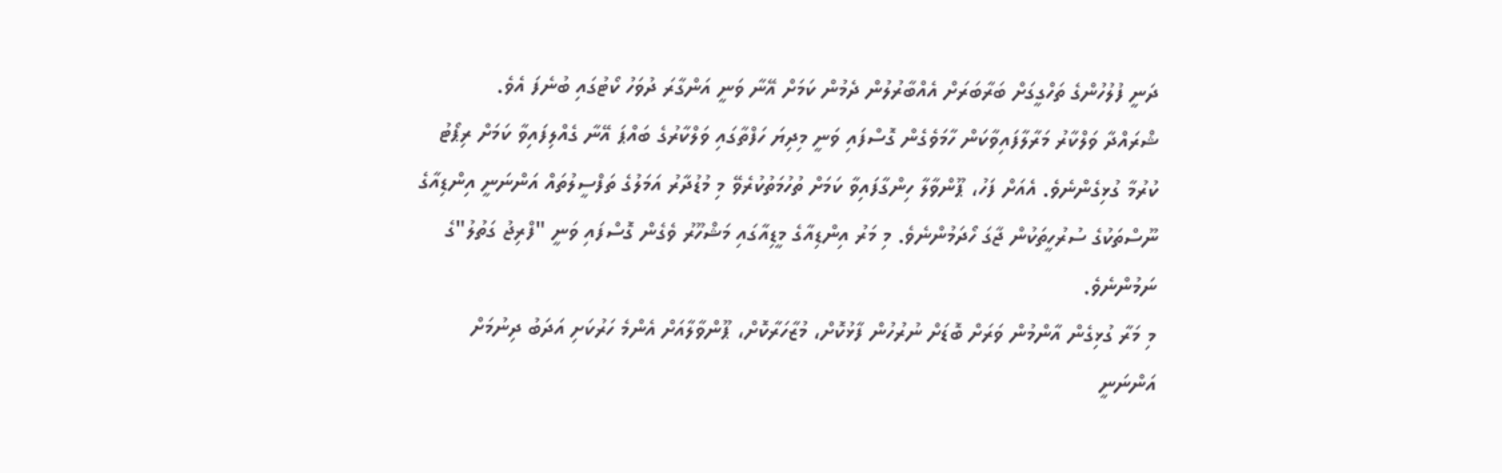ދަނީ ފުލުހުންގެ ތަހްގީގަށް ބަރާބަރަށް އެއްބާރުލުން ދެމުން ކަމަށް އޭނާ ވަނީ އަންގާރަ ދުވަހު ކޯޓުގައި ބުނެފަ އެވެ.
ޝްރައްދާ ވަލްކާރު މަރާލާފައިވާކަން ހާމަވެގެން ގޮސްފައި ވަނީ މިދިޔަ ހަފްތާގައި ވަލްކާރުގެ ބައްޕަ އޭނާ ގެއްލިފައިވާ ކަމަށް ރިޕޯޓު ކުރުމާ ގުޅިގެންނެވެ. އެއަށް ފަހު، ޕޫންވާލާ ހިންގާފައިވާ ކަމަށް ތުހުމަތުކުރެވޭ މި މުޑުދާރު އަމަލުގެ ތަފްސީލުތައް އަންނަނީ އިންޑިއާގެ ނޫސްތަކުގެ ސުރުހީތަކުން ޖާގަ ހޯދަމުންނެވެ. މި މަރު އިންޑިއާގެ މީޑިއާގައި މަޝްހޫރު ވެގެން ގޮސްފައި ވަނީ "ފްރިޖު ގަތުލު"ގެ ނަމުންނެވެ.
މި މަރާ ގުޅިގެން އާންމުން ވަރަށް ބޮޑަށް ނުރުހުން ފާޅުކޮށް، މުޒާހަރާކޮށް، ޕޫންވާލާއަށް އެންމެ ހަރުކަށި އަދަބު ދިނުމަށް އަންނަނީ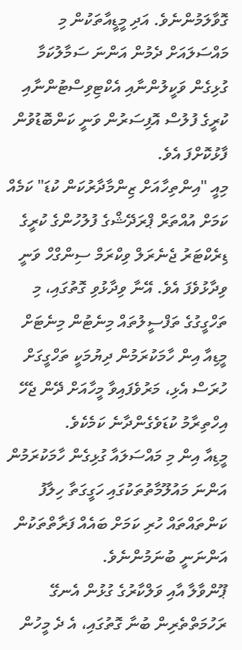ގޮވާލަމުންނެވެ. އަދި މީޑީއާތަކުން މި މައްސަލައަށް ދެމުން އަންނަ ސަމާލުކަމާ ގުޅިގެން ވަކީލުންނާއި އެކްޓިވިސްޓުންނާއި ކުރީގެ ފުލުސް އޮފިސަރުން ވަނީ ކަންބޮޑުވުން ފާޅުކޮށްފަ އެވެ.
މިއީ "އިންތިހާއަށް ޒިންމާދާރުކަން ކުޑަ" ކަމެއް ކަމަށް އުއްތަރް ޕްރަދޭޝްގެ ފުލުހުންގެ ކުރީގެ ޑިރެކްޓަރު ޖެނެރަލް ވިކްރަމް ސިންގްހް ވަނީ ވިދާޅުވެފަ އެވެ. އޭނާ ވިދާޅުވި ގޮތުގައި، މި ތަހްގީގުގެ ތަފްސީލުތައް މިނެޓުން މިނެޓަށް މީޑިއާ އިން ހާމަކުރަމުން ދިޔުމަކީ ތަހްގީގަށް ހުރަސް އެޅި، މަރުވެފައިވާ މީހާއަށް ދޭން ޖެހޭ އިހްތިރާމު ކުޑަވެގެންދާނެ ކަމެކެވެ.
މީޑިއާ އިން މި މައްސަލައާ ގުޅިގެން ހާމަކުރަމުން އަންނަ މައުލޫމާތުތަކުގައި ހަގީގަތާ ހިލާފު ކަންތައްތައް ހުރި ކަމަށް ބައެއް ފަރާތްތަކުން އަންނަނީ ބުނަމުންނެވެ.
ޕޫންވާލާ އާއި ވަލްކާރުގެ ގުޅުން އެނގޭ ރަހުމަތްތެރިން ބުނާ ގޮތުގައި، އެ ދެ މީހުން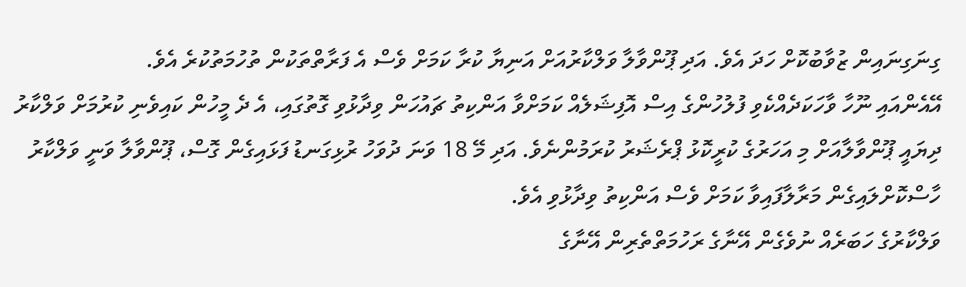ގިނަގިނައިން ޒުވާބުކޮށް ހަދަ އެވެ. އަދި ޕޫންވާލާ ވަލްކާރުއަށް އަނިޔާ ކުރާ ކަމަށް ވެސް އެ ފަރާތްތަކުން ތުހުމަތުކުރެ އެވެ.
އޭއެންއައި ނޫހާ ވާހަކަދެއްކެވި ފުލުހުންގެ އިސް އޮފިޝަލެއް ކަމަށްވާ އަންކިތު ޗައުހަން ވިދާޅުވި ގޮތުގައި، އެ ދެ މީހުން ކައިވެނި ކުރުމަށް ވަލްކާރު ދިޔައީ ޕޫންވާލާއަށް މި އަހަރުގެ ކުރީކޮޅު ޕްރެޝަރު ކުރަމުންނެވެ. އަދި މޭ 18 ވަނަ ދުވަހު ރުޅިގަނޑު ފަޅައިގެން ގޮސް، ޕޫންވާލާ ވަނީ ވަލްކާރު ހާސްކޮށްލައިގެން މަރާލާފައިވާ ކަމަށް ވެސް އަންކިތު ވިދާޅުވި އެވެ.
ވަލްކާރުގެ ހަބަރެއް ނުވެގެން އޭނާގެ ރަހުމަތްތެރިން އޭނާގެ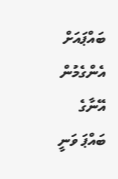ބައްޕައަށް އެންގެމުން އޭނާގެ ބައްޕަ ވަނީ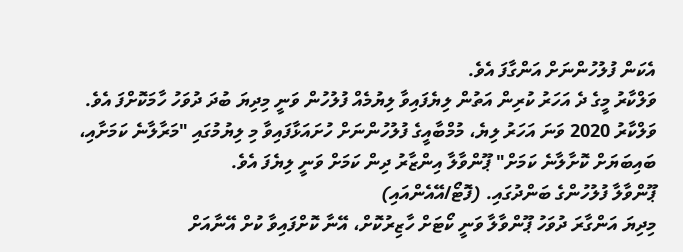އެކަން ފުލުހުންނަށް އަންގާފަ އެވެ.
ވަލްކާރު މީގެ ދެ އަހަރު ކުރިން އަތުން ލިޔެފައިވާ ލިޔުމެއް ފުލުހުން ވަނީ މިދިޔަ ބުދަ ދުވަހު ހާމަކޮށްފަ އެވެ. ވަލްކާރު 2020 ވަނަ އަހަރު ލިޔެ، މުމްބާއީގެ ފުލުހުންނަށް ހުށައަޅާފައިވާ މި ލިޔުމުގައި "މަރާލާނެ ކަމަށާއި، ބައިބަޔަށް ކޮށާލާނެ ކަމަށް" ޕޫންވާލާ އިންޒާރު ދިން ކަމަށް ވަނީ ލިޔެފަ އެވެ.
ޕޫންވާލާ ފުލުހުންގެ ބަންދުގައި. (ފޮޓޯ/އޭއެންއައި)
މިދިޔަ އަންގާރަ ދުވަހު ޕޫންވާލާ ވަނީ ކޯޓަށް ހާޒިރުކޮށް، އޭނާ ކޮށްފައިވާ ކުށް އޭނާއަށް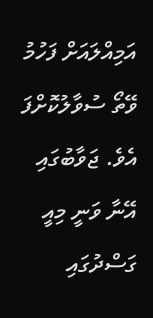އަމިއްލައަށް ފަހުމު ވޭތޯ ސުވާލުކޮށްފަ އެވެ. ޖަވާބުގައި އޭނާ ވަނީ މިއީ ގަސްދުގައި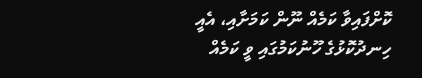ކޮށްފައިވާ ކަމެއް ނޫން ކަމަށާއި، އެއީ ހިނދުކޮޅުގެ ހޫނުކަމުގައި ވީ ކަމެއް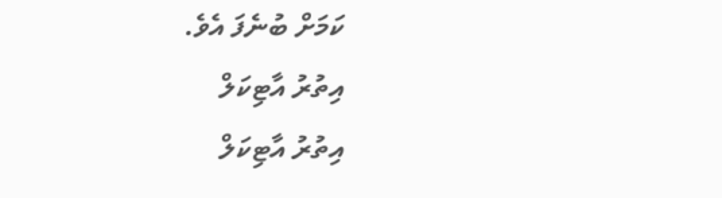ކަމަށް ބުނެފަ އެވެ.
އިތުރު އާޓިކަލް
އިތުރު އާޓިކަލް